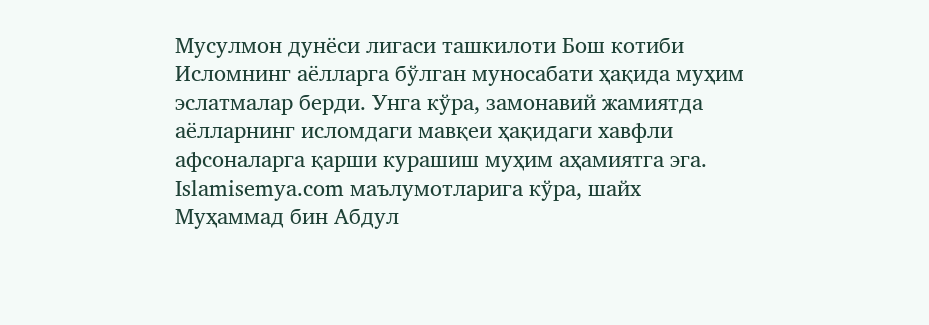Мусулмон дунёси лигаси ташкилоти Бош котиби Исломнинг аёлларга бўлган муносабати ҳақида муҳим эслатмалар берди. Унга кўра, замонавий жамиятда аёлларнинг исломдаги мавқеи ҳақидаги хавфли афсоналарга қарши курашиш муҳим аҳамиятга эга.
Islamisemya.com маълумотларига кўра, шайх Муҳаммад бин Абдул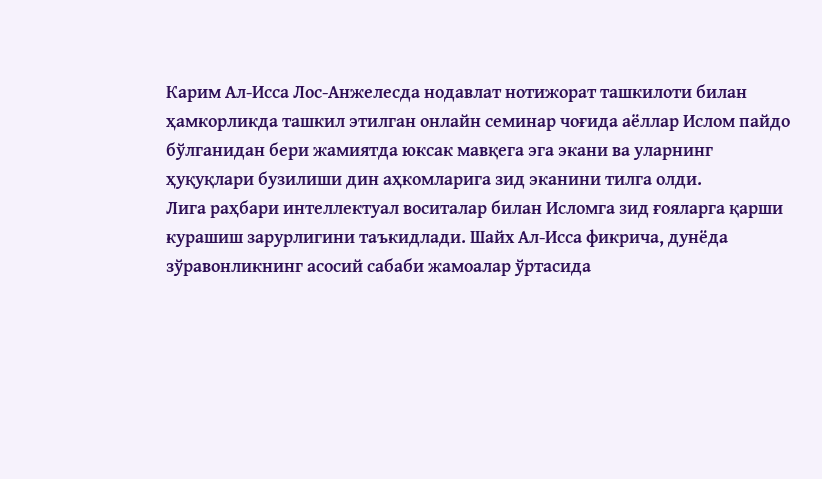Карим Ал-Исса Лос-Анжелесда нодавлат нотижорат ташкилоти билан ҳамкорликда ташкил этилган онлайн семинар чоғида аёллар Ислом пайдо бўлганидан бери жамиятда юксак мавқега эга экани ва уларнинг ҳуқуқлари бузилиши дин аҳкомларига зид эканини тилга олди.
Лига раҳбари интеллектуал воситалар билан Исломга зид ғояларга қарши курашиш зарурлигини таъкидлади. Шайх Ал-Исса фикрича, дунёда зўравонликнинг асосий сабаби жамоалар ўртасида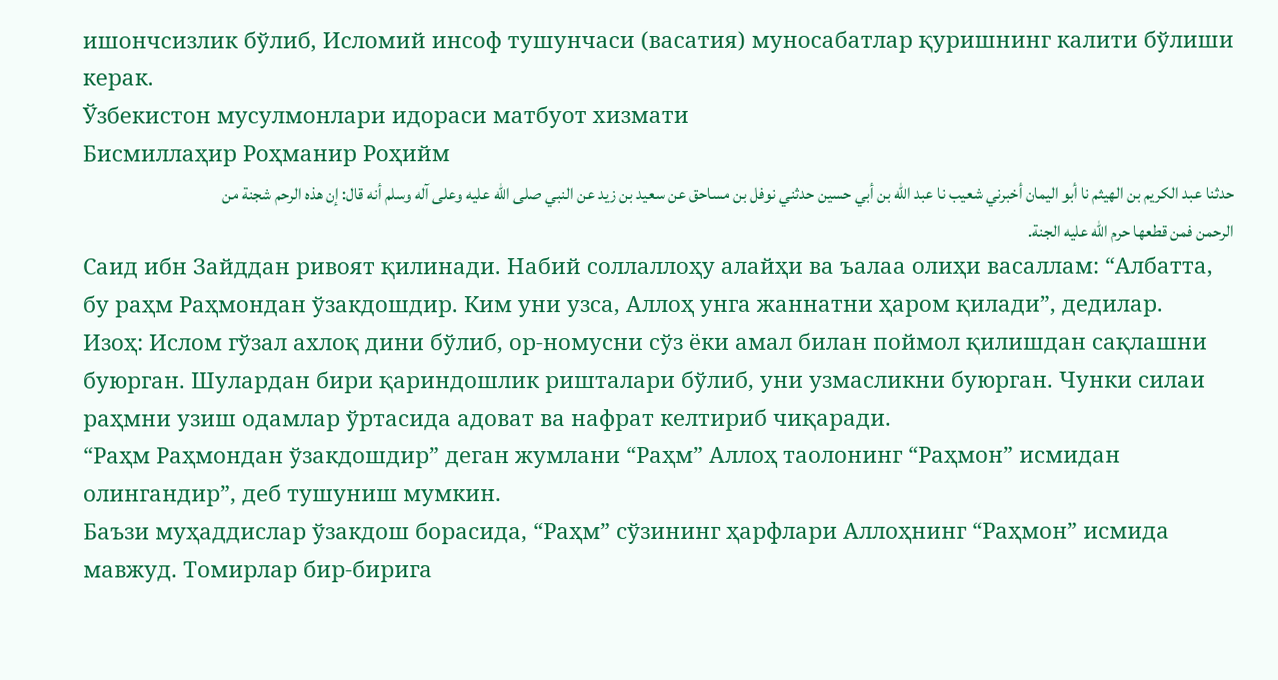ишончсизлик бўлиб, Исломий инсоф тушунчаси (васатия) муносабатлар қуришнинг калити бўлиши керак.
Ўзбекистон мусулмонлари идораси матбуот хизмати
Бисмиллаҳир Роҳманир Роҳийм
حدثنا عبد الكريم بن الهيثم نا أبو اليمان أخبرني شعيب نا عبد الله بن أبي حسين حدثني نوفل بن مساحق عن سعيد بن زيد عن النبي صلى الله عليه وعلى آله وسلم أنه قال: إن هذه الرحم شجنة من الرحمن فمن قطعها حرم الله عليه الجنة.
Саид ибн Зайддан ривоят қилинади. Набий соллаллоҳу алайҳи ва ъалаа олиҳи васаллам: “Албатта, бу раҳм Раҳмондан ўзакдошдир. Ким уни узса, Аллоҳ унга жаннатни ҳаром қилади”, дедилар.
Изоҳ: Ислом гўзал ахлоқ дини бўлиб, ор-номусни сўз ёки амал билан поймол қилишдан сақлашни буюрган. Шулардан бири қариндошлик ришталари бўлиб, уни узмасликни буюрган. Чунки силаи раҳмни узиш одамлар ўртасида адоват ва нафрат келтириб чиқаради.
“Раҳм Раҳмондан ўзакдошдир” деган жумлани “Раҳм” Аллоҳ таолонинг “Раҳмон” исмидан олингандир”, деб тушуниш мумкин.
Баъзи муҳаддислар ўзакдош борасида, “Раҳм” сўзининг ҳарфлари Аллоҳнинг “Раҳмон” исмида мавжуд. Томирлар бир-бирига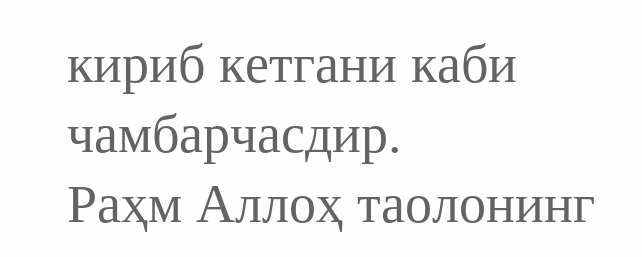кириб кетгани каби чамбарчасдир.
Раҳм Аллоҳ таолонинг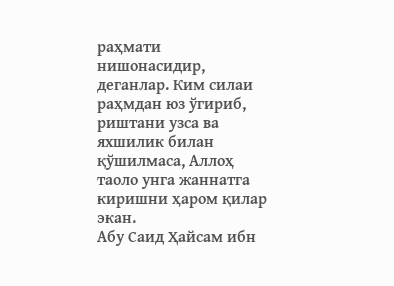раҳмати нишонасидир, деганлар. Ким силаи раҳмдан юз ўгириб, риштани узса ва яхшилик билан қўшилмаса, Аллоҳ таоло унга жаннатга киришни ҳаром қилар экан.
Абу Саид Ҳайсам ибн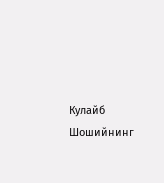Кулайб Шошийнинг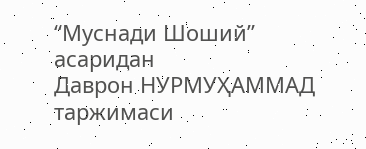“Муснади Шоший” асаридан
Даврон НУРМУҲАММАД таржимаси